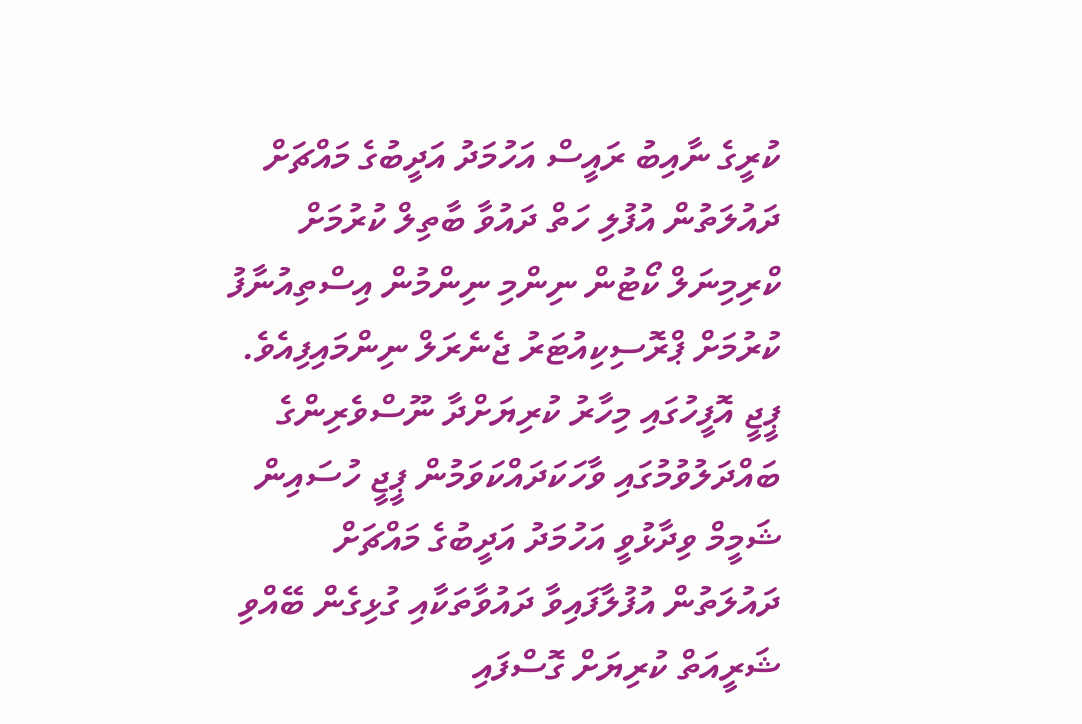ކުރީގެ ނާއިބު ރައީސް އަހުމަދު އަދީބުގެ މައްޗަށް ދައުލަތުން އުފުލި ހަތް ދައުވާ ބާތިލް ކުރުމަށް ކްރިމިނަލް ކޯޓުން ނިންމި ނިންމުން އިސްތިއުނާފު ކުރުމަށް ޕްރޮސިކިއުޓަރު ޖެނެރަލް ނިންމައިފިއެވެ.
ޕީޖީ އޮފީހުގައި މިހާރު ކުރިޔަށްދާ ނޫސްވެރިންގެ ބައްދަލުވުމުގައި ވާހަކަދައްކަވަމުން ޕީޖީ ހުސައިން ޝަމީމް ވިދާޅުވީ އަހުމަދު އަދީބުގެ މައްޗަށް ދައުލަތުން އުފުލާފައިވާ ދައުވާތަކާއި ގުޅިގެން ބޭއްވި ޝަރީއަތް ކުރިޔަށް ގޮސްފައި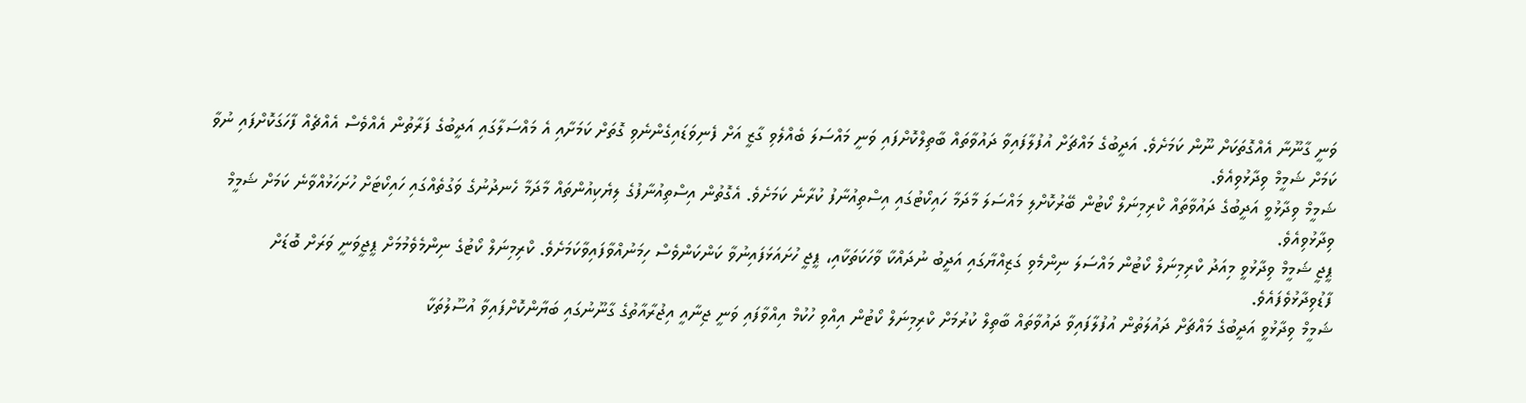ވަނީ ގާނޫނާ އެއްގޮތަކަށް ނޫން ކަމަށެވެ. އަދީބުގެ މައްޗަށް އުފުލާފައިވާ ދައުވާތައް ބާތިލްކޮށްފައި ވަނީ މައްސަލަ ބެއްލެވި ގާޒީ އަށް ފެނިވަޑައިގެންނެވި ގޮތަށް ކަމަށާއި އެ މައްސަލާގައި އަދީބުގެ ފަރާތުން އެއްވެސް އެއްޗެއް ފާހަގަކޮށްފައި ނުވާ ކަމަށް ޝަމީމް ވިދާޅުވިއެވެ.
ޝަމީމް ވިދާޅުވީ އަދީބުގެ ދައުވާތައް ކްރިމިނަލް ކޯޓުން ބޭރުކޮށްލި މައްސަލަ މާދަމާ ހައިކޯޓުގައި އިސްތިއުނާފު ކުރާނެ ކަމަށެވެ. އެގޮތުން އިސްތިއުނާފުގެ ލިޔެކިއުންތައް މާދަމާ ހެނދުނުގެ ވަގުތެއްގައި ހައިކޯޓަށް ހުށަހަޅުއްވާނެ ކަމަށް ޝަމީމް ވިދާޅުވިއެވެ.
ޕީޖީ ޝަމީމް ވިދާޅުވީ މިއަދު ކްރިމިނަލް ކޯޓުން މައްސަލަ ނިންމެވި ގަޒިއްޔާގައި އަދީބު ނުދައްކާ ވާހަކަތަކާއި، ޕީޖީ ހުށައަޅަފައިނުވާ ކަންކަންވެސް ހިމަނުއްވާފައިވާކަމަށެވެ. ކްރިމިނަލް ކޯޓުގެ ނިންމެވެމުމަށް ޕީޖީވަނީ ވަރަށް ބޮޑަށް ފާޑުވިދާޅުވެފައެވެ.
ޝަމީމް ވިދާޅުވީ އަދީބުގެ މައްޗަށް ދައުލަތުން އުފުލާފައިވާ ދައުވާތައް ބާތިލް ކުރުމަށް ކްރިމިނަލް ކޯޓުން އިއްވި ހުކުމް އިއްވާފައި ވަނީ ޖިނާއީ އިޖުރާއާތުގެ ގާނޫނުގައި ބަޔާންކޮށްފައިވާ އުސޫލުތަކާ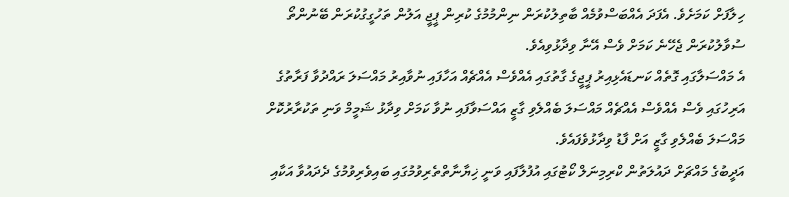ހިލާފަށް ކަމަށެވެ. އެފަދަ އެއްބަސްވުމެއް ބާތިލުކުރަން ނިންމުމުގެ ކުރިން ޕީޖީ އަލުން ތަހުގީގުކުރަން ބޭނުންތޯ ސުވާލުކުރަން ޖެހޭނެ ކަމަށް ވެސް އޭނާ ވިދާޅުވިއެވެ.
އެ މައްސަލާގައި ގޮތެއް ކަނޑައެޅިއިރު ޕީޖީގެ ގާތުގައި އެއްވެސް އެއްޗެއް އަހާފައި ނުވާއިރު މައްސަލަ ރައްދުވާ ފަރާތުގެ އަރިހުގައި ވެސް އެއްވެސް އެއްޗެއް މައްސަލަ ބެއްލެވި ގާޒީ އައްސަވާފައި ނުވާ ކަމަށް ވިދާޅު ޝަމީމް ވަނި ތަކުރާރުކޮށް މައްސަލަ ބެއްލެވި ގާޒީ އަށް ފާޑު ވިދާޅުވެފައެވެ.
އަދީބުގެ މައްޗަށް ދައުލަތުން ކްރިމިނަލް ކޯޓުގައި އުފުލާފައި ވަނީ ޚިޔާނާތްތެރިވުމުގައި ބައިވެރިވުމުގެ ދެދައުވާ އަކާއި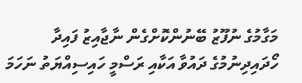މަގާމުގެ ނުފޫޒު ބޭނުންކޮށްގެން ނާޖާއިޒު ފައިދާ ހޯދައިދިނުމުގެ ދައުވާ އަކާއި ރަސްމީ ހައިސިއްޔަތު ނަހަމަ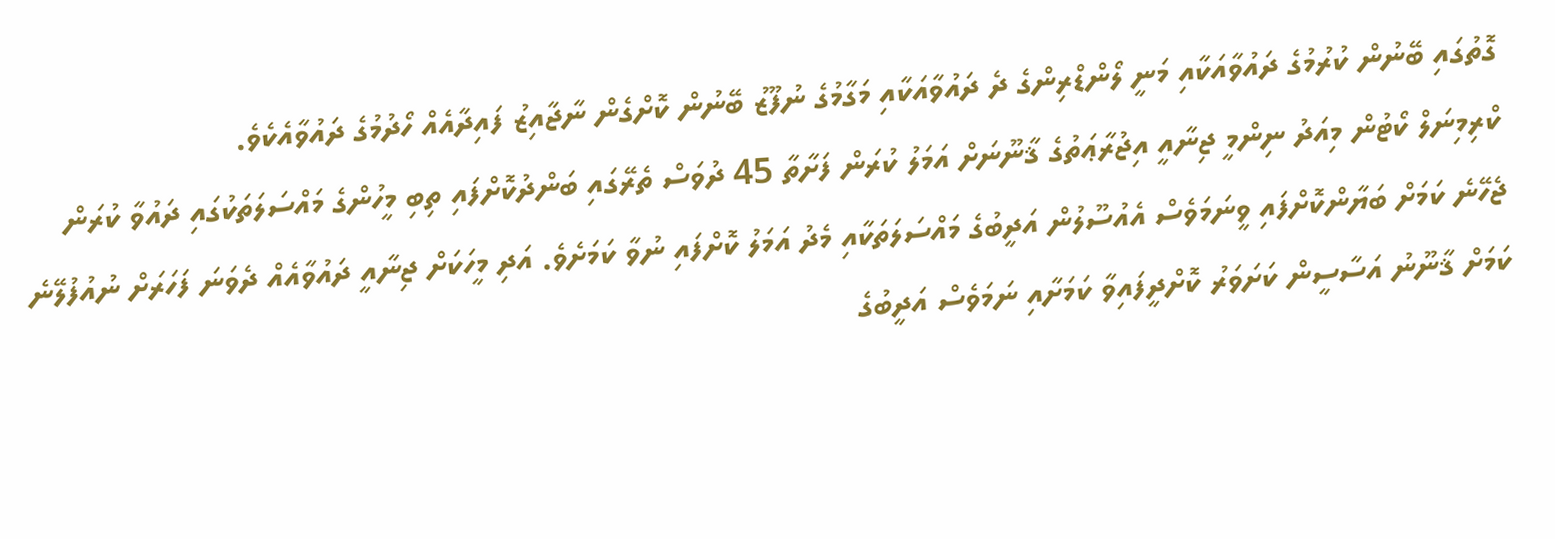ގޮތުގައި ބޭނުން ކުރުމުގެ ދައުވާއަކާއި މަނީ ލޯންޑްރިންގެ ދެ ދައުވާއަކާއި މަގާމުގެ ނުފޫޒު ބޭނުން ކޮށްގެން ނާޖާއިޒު ފައިދާއެއް ހޯދުމުގެ ދައުވާއެކެވެ.
ކްރިމިނަލް ކޯޓުން މިއަދު ނިންމީ ޖިނާއީ އިޖުރާޢަތުގެ ޤާނޫނަށް އަމަލު ކުރަން ފަށާތާ 45 ދުވަސް ތެރޭގައި ބަންދުކޮށްފައި ތިބި މީހުންގެ މައްސަލަތަކުގައި ދައުވާ ކުރަން ޖެހޭނެ ކަމަށް ބަޔާންކޮށްފައި ވީނަމަވެސް އެއުސޫލުން އަދީބުގެ މައްސަލަތަކާއި މެދު އަމަލު ކޮށްފައި ނުވާ ކަމަށެވެ. އަދި މީހަކަށް ޖިނާއީ ދައުވާއެއް ދެވަނަ ފަހަރަށް ނުއުފުލޭނެ ކަމަށް ޤާނޫނު އަސާސީން ކަށަވަރު ކޮށްދީފައިވާ ކަމަށާއި ނަމަވެސް އަދީބުގެ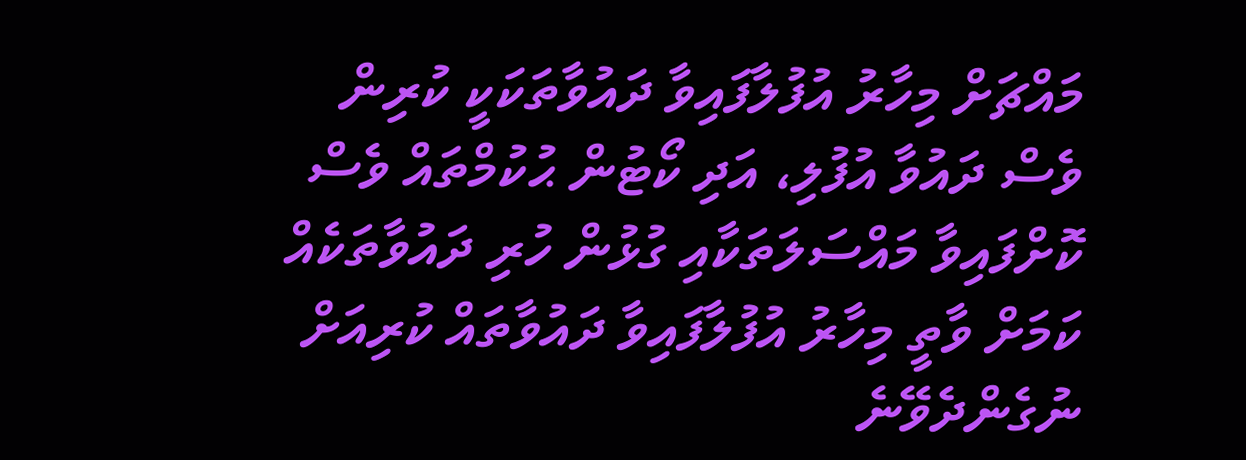މައްޗަށް މިހާރު އުފުލާފައިވާ ދައުވާތަކަކީ ކުރިން ވެސް ދައުވާ އުފުލި، އަދި ކޯޓުން ޙުކުމްތައް ވެސް ކޮށްފައިވާ މައްސަލަތަކާއި ގުޅުން ހުރި ދައުވާތަކެއް ކަމަށް ވާތީ މިހާރު އުފުލާފައިވާ ދައުވާތައް ކުރިއަށް ނުގެންދެވޭނެ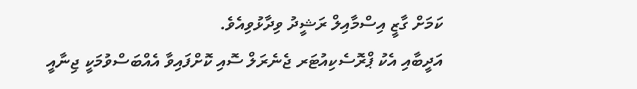ކަމަށް ގާޒީ އިސްމާއިލް ރަޝީދު ވިދާޅުވިއެވެ.
އަދީބާއި އެކު ޕްރޮސެކިއުޓަރ ޖެނެރަލް ސޮއި ކޮށްފައިވާ އެއްބަސްވުމަކީ ޖިނާއީ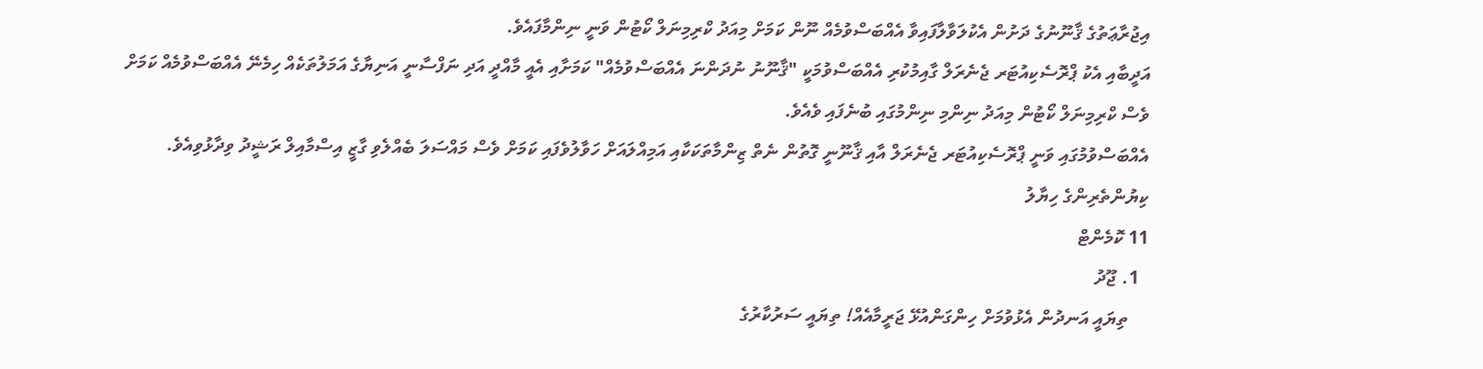އިޖުރާޢަތުގެ ޤާނޫނުގެ ދަށުން އެކުލަވާލާފައިވާ އެއްބަސްވުމެއް ނޫން ކަމަށް މިއަދު ކްރިމިނަލް ކޯޓުން ވަނީ ނިންމާފައެވެ.
އަދީބާއި އެކު ޕްރޮސެކިއުޓަރ ޖެނެރަލް ގާއިމުކުރި އެއްބަސްވުމަކީ "ޤާނޫނު ނުދަންނަ އެއްބަސްވުމެއް" ކަމަށާއި އެއީ މާއްދީ އަދި ނަފްސާނީ އަނިޔާގެ އަމަލުތަކެއް ހިމެނޭ އެއްބަސްވުމެއް ކަމަށް ވެސް ކްރިމިނަލް ކޯޓުން މިއަދު ނިންމި ނިންމުގައި ބުނެފައި ވެއެވެ.
އެއްބަސްވުމުގައި ވަނީ ޕްރޮސެކިއުޓަރ ޖެނެރަލް އާއި ޤާނޫނީ ގޮތުން ނެތް ޒިންމާތަކަކާއި އަމިއްލައަށް ހަވާލުވެފައި ކަމަށް ވެސް މައްސަލަ ބެއްލެވި ގާޒީ އިސްމާއިލް ރަޝީދު ވިދާޅުވިއެވެ.
ކިޔުންތެރިންގެ ހިޔާލު
11 ކޮމެންޓް
  1. ޖޫދު
    ތިޔައީ އަނދުން އެޅުވުމަށް ހިންގަންއުޅޭ ޖަރީމާއެއް! ތިޔައީ ސަރުކާރުގެ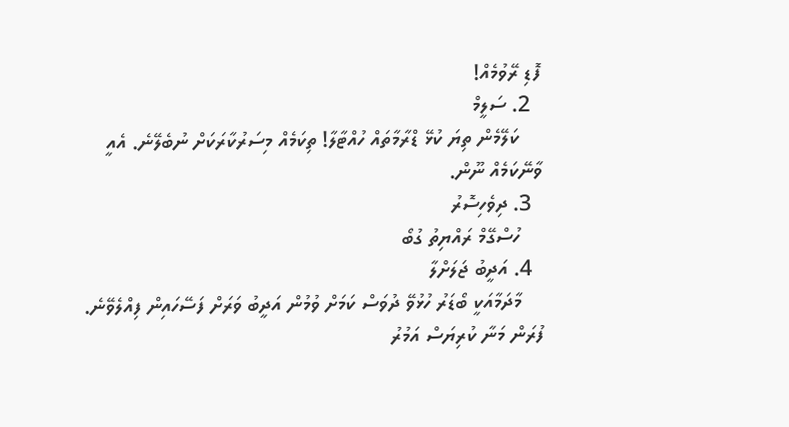ފޮޑި ރޭވުމެއް!
  2. ސަލީމް
    ކަލޭމެން ތިޔަ ކުޅޭ ޑްރާމާތައް ހުއްޓާލާ! ތިކަމެއް މިސަރުކާރަކަށް ނުބެލޭނެ. އެއީ ވާނޭކަމެއް ނޫން.
  3. ދިވެހިސޮރު
    ހުސްގޭމް ރައްޔިތު ގުބޯ
  4. އަދީބު ޖަލަށްލާ
    މާދަމާއަކީ ބޯޑަރު ހުޅުވޭ ދުވަސް ކަމަށް ވުމުން އަދީބު ވަރަށް ފަސޭހައިން ފިއްލެވޭނެ. ފުރަން މަނާ ކުރިޔަސް އަމުރު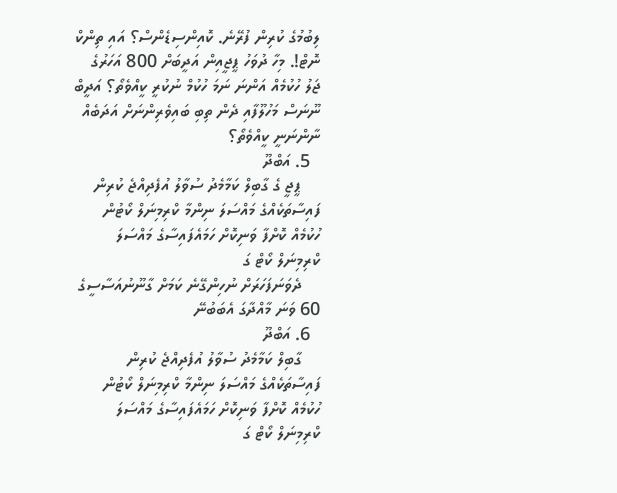ލިބުމުގެ ކުރިން ފުރޭނެ. ކޮއިންސިޑެންސް؟ އައި ތިންކް ނޮޓް!. މިހާ ދުވަހު ޕީޖީއިން އަދީބަށް 800 އަހަރުގެ ޖަލު ހުކުމެއް އަންނަ ނަމަ ހުކުމް ނުކުރީ ކީއްވެތޯ؟ އަދީބް ނޫނަސް މަހުލޫފާއި ދެން ތިބި ބައިވެރިންނަށް އަދަބެއް ނާންނަނީ ކީއްވެތޯ؟
  5. އަބްދޫ
    ޕީޖީ ގެ ގާބިލް ކަމާމެދު ސުވާލު އުފެދިއްޖެ ކުރިން ފައިސާތަކެއްގެ މައްސަލަ ނިންމާ ކްރިމިނަލް ކޯޓުން ހުކުމެއް ކޮށްފާ ވަނިކޮށް ހަމައެފައިސާގެ މައްސަލަ ކްރިމިނަލް ކޯޓް ގަ
    ދެވަނަފަހަރަށް ނުހިންގޭނެ ކަމަށް ގާނޫނުއަސާސީގެ 60 ވަނަ މާއްދާގަ އެބަބުނޭ
  6. އަބްދޫ
    ގާބިލް ކަމާމެދު ސުވާލު އުފެދިއްޖެ ކުރިން ފައިސާތަކެއްގެ މައްސަލަ ނިންމާ ކްރިމިނަލް ކޯޓުން ހުކުމެއް ކޮށްފާ ވަނިކޮށް ހަމައެފައިސާގެ މައްސަލަ ކްރިމިނަލް ކޯޓް ގަ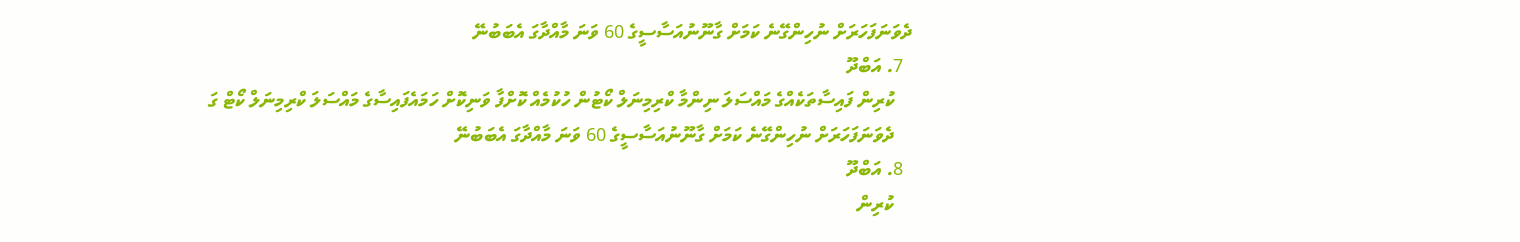ދެވަނަފަހަރަށް ނުހިންގޭނެ ކަމަށް ގާނޫނުއަސާސީގެ 60 ވަނަ މާއްދާގަ އެބަބުނޭ
  7. އަބްދޫ
    ކުރިން ފައިސާތަކެއްގެ މައްސަލަ ނިންމާ ކްރިމިނަލް ކޯޓުން ހުކުމެއް ކޮށްފާ ވަނިކޮށް ހަމައެފައިސާގެ މައްސަލަ ކްރިމިނަލް ކޯޓް ގަ
    ދެވަނަފަހަރަށް ނުހިންގޭނެ ކަމަށް ގާނޫނުއަސާސީގެ 60 ވަނަ މާއްދާގަ އެބަބުނޭ
  8. އަބްދޫ
    ކުރިން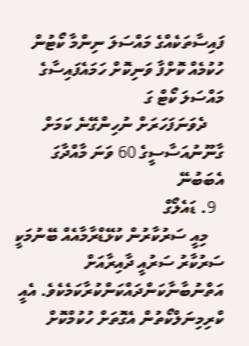ފައިސާތަކެއްގެ މައްސަލަ ނިންމާ ކޯޓުން ހުކުމެއް ކޮށްފާ ވަނިކޮށް ހަމައެފައިސާގެ މައްސަލަ ކޯޓް ގަ
    ދެވަނަފަހަރަށް ނުހިންގޭނެ ކަމަށް ގާނޫނުއަސާސީގެ 60 ވަނަ މާއްދާގަ އެބަބުނޭ
  9. ޑައެލޯގް
    މިއީ ސަރުކާރުން ކުޅޭޑްރާމާއެއް ބޭނުމަކީ ސަރުކާރު ސަރުއީ ދާއިރާއަށް އަތްނުބާނާކަންދައްކަންކުރާކަމެކެވެ. އެއީ ކްރިމިނަލްކޯތުން އެގޮތަށް ހުކުމްކޮށް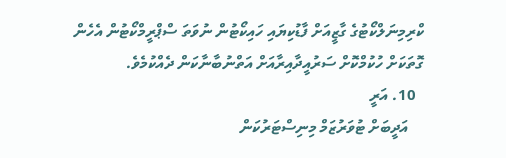ކްރިމިނަލްކޯޓުގެ ގާޒީއަށް ފާޑުކިޔައި ހައިކޯޓުން ނުވަތަ ސްޕްރީމްކޯޓުން އެހެން ގޮތަކަށް ހުކުމްކޮށް ސަރުއީދާއިރާއަށް އަތްނުބާނާކަން ދެއްކުމެވެ.
  10. އަރީ
    އަދީބަށް ޓުވަރުޒަމް މިނިސްޓަރުކަން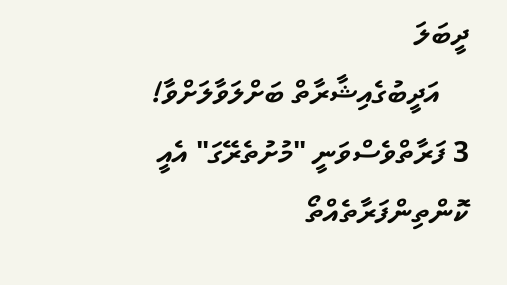ދީބަލަ
    އަދީބުގެއިޝާރާތް ބަށްލަވާލަށްވާ! 3 ފަރާތްވެސްވަނީ "މުށުތެރޭގަ" އެއީ ކޮންތިންފަރާތެއްތޯ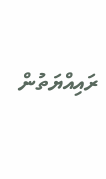ރައިއްޔަތުން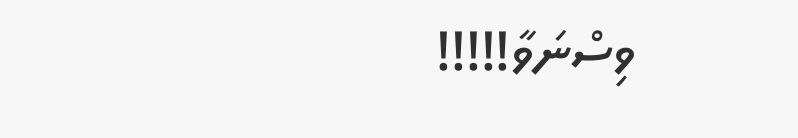ވިސްނަވާ!!!!!